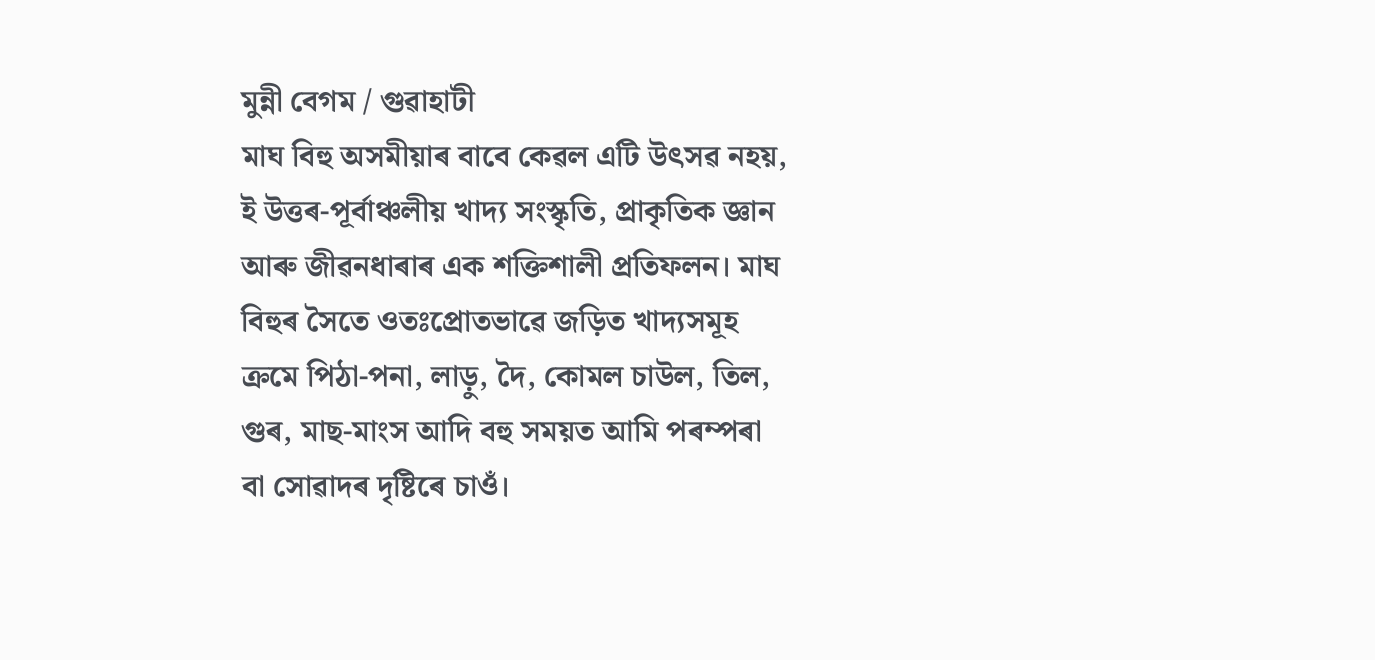মুন্নী বেগম / গুৱাহাটী
মাঘ বিহু অসমীয়াৰ বাবে কেৱল এটি উৎসৱ নহয়, ই উত্তৰ-পূৰ্বাঞ্চলীয় খাদ্য সংস্কৃতি, প্ৰাকৃতিক জ্ঞান আৰু জীৱনধাৰাৰ এক শক্তিশালী প্ৰতিফলন। মাঘ বিহুৰ সৈতে ওতঃপ্ৰোতভাৱে জড়িত খাদ্যসমূহ ক্ৰমে পিঠা-পনা, লাড়ু, দৈ, কোমল চাউল, তিল, গুৰ, মাছ-মাংস আদি বহু সময়ত আমি পৰম্পৰা বা সোৱাদৰ দৃষ্টিৰে চাওঁ।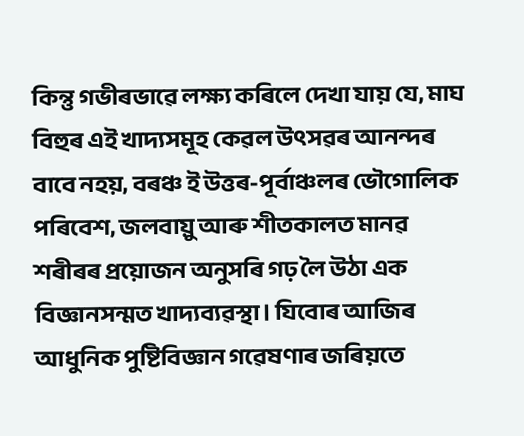কিন্তু গভীৰভাৱে লক্ষ্য কৰিলে দেখা যায় যে, মাঘ বিহুৰ এই খাদ্যসমূহ কেৱল উৎসৱৰ আনন্দৰ বাবে নহয়, বৰঞ্চ ই উত্তৰ-পূৰ্বাঞ্চলৰ ভৌগোলিক পৰিবেশ, জলবায়ু আৰু শীতকালত মানৱ শৰীৰৰ প্ৰয়োজন অনুসৰি গঢ় লৈ উঠা এক বিজ্ঞানসন্মত খাদ্যব্যৱস্থা। যিবোৰ আজিৰ আধুনিক পুষ্টিবিজ্ঞান গৱেষণাৰ জৰিয়তে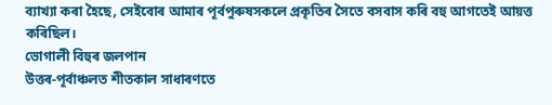ব্যাখ্যা কৰা হৈছে, সেইবোৰ আমাৰ পূৰ্বপুৰুষসকলে প্ৰকৃতিৰ সৈতে বসবাস কৰি বহু আগতেই আয়ত্ত কৰিছিল।
ভোগালী বিহুৰ জলপান
উত্তৰ-পূৰ্বাঞ্চলত শীতকাল সাধাৰণতে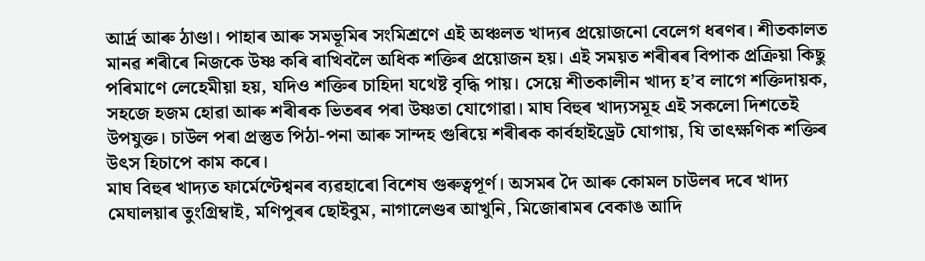আর্দ্ৰ আৰু ঠাণ্ডা। পাহাৰ আৰু সমভূমিৰ সংমিশ্ৰণে এই অঞ্চলত খাদ্যৰ প্ৰয়োজনো বেলেগ ধৰণৰ। শীতকালত মানৱ শৰীৰে নিজকে উষ্ণ কৰি ৰাখিবলৈ অধিক শক্তিৰ প্ৰয়োজন হয়। এই সময়ত শৰীৰৰ বিপাক প্ৰক্ৰিয়া কিছু পৰিমাণে লেহেমীয়া হয়, যদিও শক্তিৰ চাহিদা যথেষ্ট বৃদ্ধি পায়। সেয়ে শীতকালীন খাদ্য হ’ব লাগে শক্তিদায়ক, সহজে হজম হোৱা আৰু শৰীৰক ভিতৰৰ পৰা উষ্ণতা যোগোৱা। মাঘ বিহুৰ খাদ্যসমূহ এই সকলো দিশতেই উপযুক্ত। চাউল পৰা প্ৰস্তুত পিঠা-পনা আৰু সান্দহ গুৰিয়ে শৰীৰক কাৰ্বহাইড্ৰেট যোগায়, যি তাৎক্ষণিক শক্তিৰ উৎস হিচাপে কাম কৰে।
মাঘ বিহুৰ খাদ্যত ফাৰ্মেণ্টেশ্বনৰ ব্যৱহাৰো বিশেষ গুৰুত্বপূৰ্ণ। অসমৰ দৈ আৰু কোমল চাউলৰ দৰে খাদ্য মেঘালয়াৰ তুংগ্ৰিম্বাই, মণিপুৰৰ ছোইবুম, নাগালেণ্ডৰ আখুনি, মিজোৰামৰ বেকাঙ আদি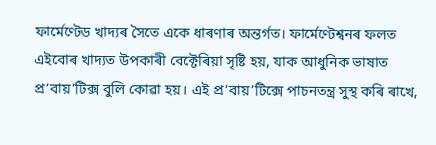ফাৰ্মেণ্টেড খাদ্যৰ সৈতে একে ধাৰণাৰ অন্তৰ্গত। ফাৰ্মেণ্টেশ্বনৰ ফলত এইবোৰ খাদ্যত উপকাৰী বেক্টেৰিয়া সৃষ্টি হয়, যাক আধুনিক ভাষাত প্ৰ’বায়’টিক্স বুলি কোৱা হয়। এই প্ৰ’বায়’টিক্সে পাচনতন্ত্ৰ সুস্থ কৰি ৰাখে,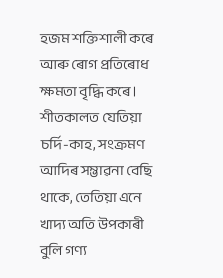হজম শক্তিশালী কৰে আৰু ৰোগ প্ৰতিৰোধ ক্ষমতা বৃদ্ধি কৰে। শীতকালত যেতিয়া চৰ্দি-কাহ, সংক্রমণ আদিৰ সম্ভাৱনা বেছি থাকে, তেতিয়া এনে খাদ্য অতি উপকাৰী বুলি গণ্য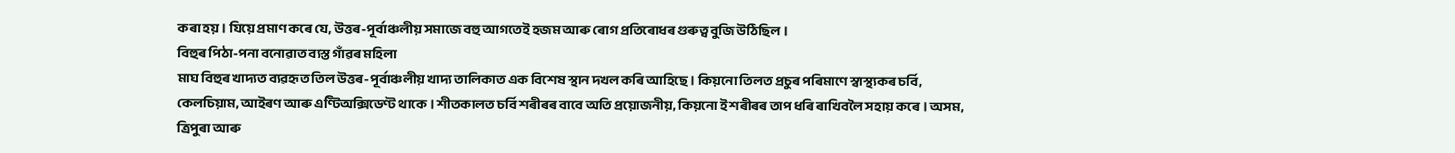কৰা হয়। যিয়ে প্ৰমাণ কৰে যে, উত্তৰ-পূৰ্বাঞ্চলীয় সমাজে বহু আগতেই হজম আৰু ৰোগ প্ৰতিৰোধৰ গুৰুত্ব বুজি উঠিছিল।
বিহুৰ পিঠা-পনা বনোৱাত ব্যস্ত গাঁৱৰ মহিলা
মাঘ বিহুৰ খাদ্যত ব্যৱহৃত তিল উত্তৰ-পূৰ্বাঞ্চলীয় খাদ্য তালিকাত এক বিশেষ স্থান দখল কৰি আহিছে। কিয়নো তিলত প্ৰচুৰ পৰিমাণে স্বাস্থ্যকৰ চর্বি, কেলচিয়াম, আইৰণ আৰু এণ্টিঅক্সিডেণ্ট থাকে। শীতকালত চর্বি শৰীৰৰ বাবে অতি প্ৰয়োজনীয়, কিয়নো ই শৰীৰৰ তাপ ধৰি ৰাখিবলৈ সহায় কৰে। অসম, ত্ৰিপুৰা আৰু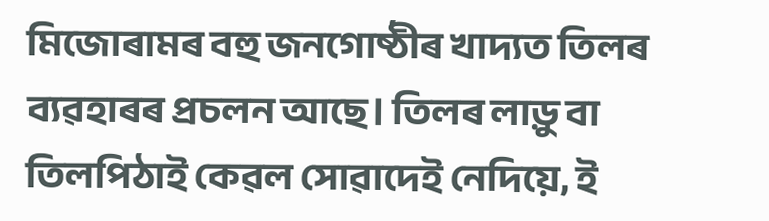মিজোৰামৰ বহু জনগোষ্ঠীৰ খাদ্যত তিলৰ ব্যৱহাৰৰ প্ৰচলন আছে। তিলৰ লাড়ু বা তিলপিঠাই কেৱল সোৱাদেই নেদিয়ে, ই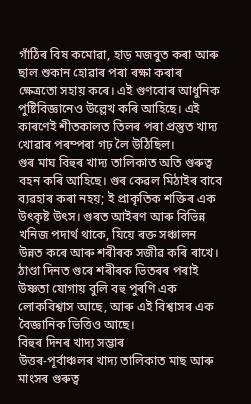গাঁঠিৰ বিষ কমোৱা, হাড় মজবুত কৰা আৰু ছাল শুকান হোৱাৰ পৰা ৰক্ষা কৰাৰ ক্ষেত্ৰতো সহায় কৰে। এই গুণবোৰ আধুনিক পুষ্টিবিজ্ঞানেও উল্লেখ কৰি আহিছে। এই কাৰণেই শীতকালত তিলৰ পৰা প্ৰস্তুত খাদ্য খোৱাৰ পৰম্পৰা গঢ় লৈ উঠিছিল।
গুৰ মাঘ বিহুৰ খাদ্য তালিকাত অতি গুৰুত্ব বহন কৰি আহিছে। গুৰ কেৱল মিঠাইৰ বাবে ব্যৱহাৰ কৰা নহয়; ই প্ৰাকৃতিক শক্তিৰ এক উৎকৃষ্ট উৎস। গুৰত আইৰণ আৰু বিভিন্ন খনিজ পদাৰ্থ থাকে, যিয়ে ৰক্ত সঞ্চালন উন্নত কৰে আৰু শৰীৰক সজীৱ কৰি ৰাখে। ঠাণ্ডা দিনত গুৰে শৰীৰক ভিতৰৰ পৰাই উষ্ণতা যোগায় বুলি বহু পুৰণি এক লোকবিশ্বাস আছে, আৰু এই বিশ্বাসৰ এক বৈজ্ঞানিক ভিত্তিও আছে।
বিহুৰ দিনৰ খাদ্য সম্ভাৰ
উত্তৰ-পূৰ্বাঞ্চলৰ খাদ্য তালিকাত মাছ আৰু মাংসৰ গুৰুত্ব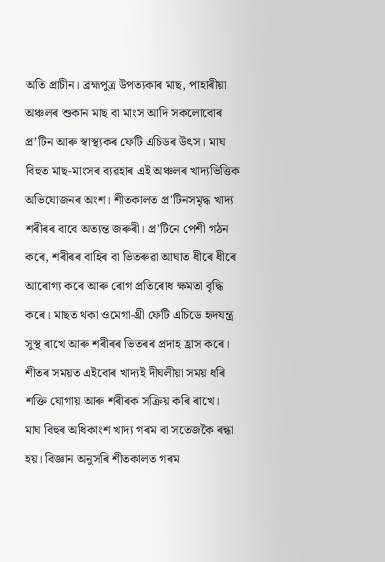অতি প্ৰাচীন। ব্ৰহ্মপুত্ৰ উপত্যকাৰ মাছ, পাহাৰীয়া অঞ্চলৰ শুকান মাছ বা মাংস আদি সকলোবোৰ প্ৰ’টিন আৰু স্বাস্থ্যকৰ ফেটি এচিডৰ উৎস। মাঘ বিহুত মাছ-মাংসৰ ব্যৱহাৰ এই অঞ্চলৰ খাদ্যভিত্তিক অভিযোজনৰ অংশ। শীতকালত প্ৰ'টিনসমৃদ্ধ খাদ্য শৰীৰৰ বাবে অত্যন্ত জৰুৰী। প্ৰ'টিনে পেশী গঠন কৰে, শৰীৰৰ বাহিৰ বা ভিতৰুৱা আঘাত ধীৰে ধীৰে আৰোগ্য কৰে আৰু ৰোগ প্ৰতিৰোধ ক্ষমতা বৃদ্ধি কৰে। মাছত থকা ওমেগা-থ্ৰী ফেটি এচিডে হৃদযন্ত্ৰ সুস্থ ৰাখে আৰু শৰীৰৰ ভিতৰৰ প্ৰদাহ হ্ৰাস কৰে। শীতৰ সময়ত এইবোৰ খাদ্যই দীঘলীয়া সময় ধৰি শক্তি যোগায় আৰু শৰীৰক সক্ৰিয় কৰি ৰাখে।
মাঘ বিহুৰ অধিকাংশ খাদ্য গৰম বা সতেজকৈ ৰন্ধা হয়। বিজ্ঞান অনুসৰি শীতকালত গৰম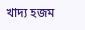খাদ্য হজম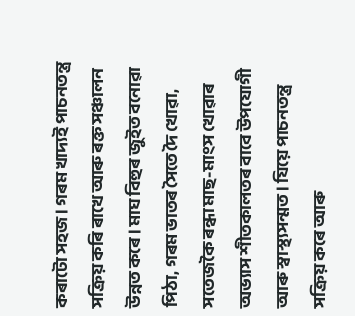কৰাটো সহজ। গৰম খাদ্যই পাচনতন্ত্ৰ সক্ৰিয় কৰি ৰাখে আৰু ৰক্ত সঞ্চালন উন্নত কৰে। মাঘ বিহুৰ জুইত বনোৱা পিঠা, গৰম ভাতৰ সৈতে দৈ খোৱা, সতেজকৈ ৰন্ধা মাছ-মাংস খোৱাৰ অভ্যাস শীতকালতৰ বাবে উপযোগী আৰু স্বাস্থ্যসন্মত। যিয়ে পাচনতন্ত্ৰ সক্ৰিয় কৰে আৰু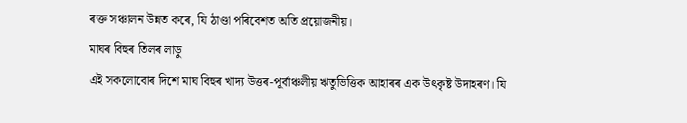ৰক্ত সঞ্চালন উন্নত কৰে, যি ঠাণ্ডা পৰিবেশত অতি প্ৰয়োজনীয়।
মাঘৰ বিহুৰ তিলৰ লাড়ু
এই সকলোবোৰ দিশে মাঘ বিহুৰ খাদ্য উত্তৰ-পূৰ্বাঞ্চলীয় ঋতুভিত্তিক আহাৰৰ এক উৎকৃষ্ট উদাহৰণ। যি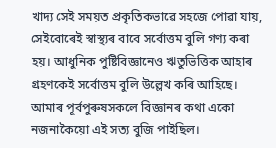খাদ্য সেই সময়ত প্ৰকৃতিকভাৱে সহজে পোৱা যায়, সেইবোৰেই স্বাস্থ্যৰ বাবে সৰ্বোত্তম বুলি গণ্য কৰা হয়। আধুনিক পুষ্টিবিজ্ঞানেও ঋতুভিত্তিক আহাৰ গ্ৰহণকেই সৰ্বোত্তম বুলি উল্লেখ কৰি আহিছে। আমাৰ পূৰ্বপুৰুষসকলে বিজ্ঞানৰ কথা একো নজনাকৈয়ো এই সত্য বুজি পাইছিল।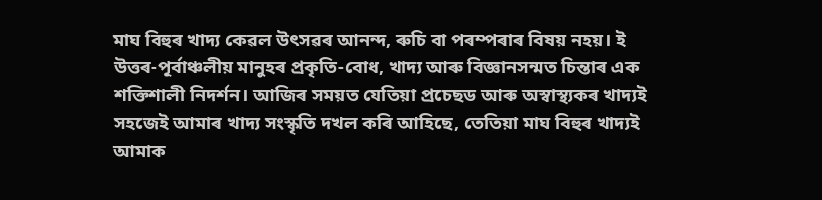মাঘ বিহুৰ খাদ্য কেৱল উৎসৱৰ আনন্দ, ৰুচি বা পৰম্পৰাৰ বিষয় নহয়। ই উত্তৰ-পূৰ্বাঞ্চলীয় মানুহৰ প্ৰকৃতি-বোধ, খাদ্য আৰু বিজ্ঞানসন্মত চিন্তাৰ এক শক্তিশালী নিদৰ্শন। আজিৰ সময়ত যেতিয়া প্ৰচেছড আৰু অস্বাস্থ্যকৰ খাদ্যই সহজেই আমাৰ খাদ্য সংস্কৃতি দখল কৰি আহিছে, তেতিয়া মাঘ বিহুৰ খাদ্যই আমাক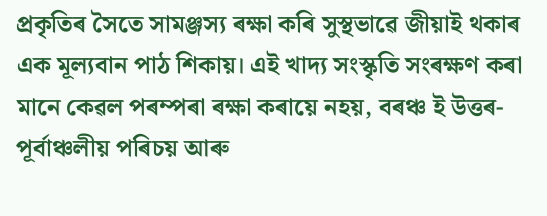প্ৰকৃতিৰ সৈতে সামঞ্জস্য ৰক্ষা কৰি সুস্থভাৱে জীয়াই থকাৰ এক মূল্যবান পাঠ শিকায়। এই খাদ্য সংস্কৃতি সংৰক্ষণ কৰা মানে কেৱল পৰম্পৰা ৰক্ষা কৰায়ে নহয়, বৰঞ্চ ই উত্তৰ-পূৰ্বাঞ্চলীয় পৰিচয় আৰু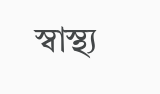স্বাস্থ্য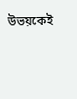উভয়কেই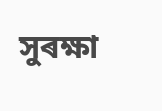সুৰক্ষা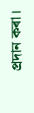প্ৰদান কৰা।